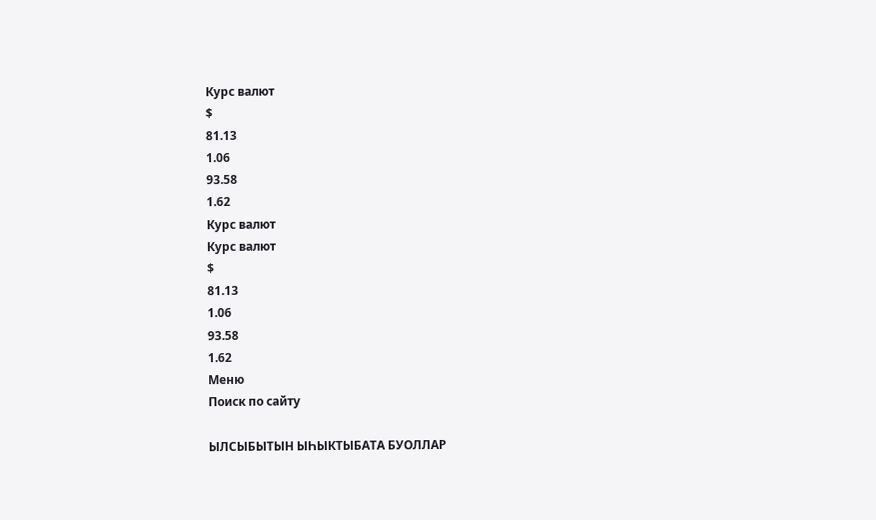Курс валют
$
81.13
1.06
93.58
1.62
Курс валют
Курс валют
$
81.13
1.06
93.58
1.62
Меню
Поиск по сайту

ЫЛСЫБЫТЫН ЫҺЫКТЫБАТА БУОЛЛАР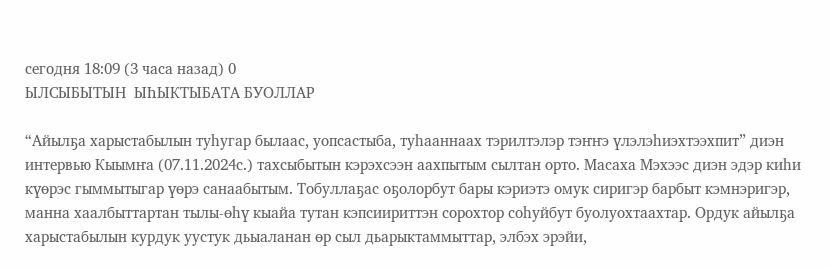сегодня 18:09 (3 часа назад) 0
ЫЛСЫБЫТЫН  ЫҺЫКТЫБАТА БУОЛЛАР

“Айылҕа харыстабылын туһугар былаас, уопсастыба, туһааннаах тэрилтэлэр тэҥҥэ үлэлэһиэхтээхпит” диэн интервью Кыымҥа (07.11.2024с.) тахсыбытын кэрэхсээн аахпытым сылтан орто. Масаха Мэхээс диэн эдэр киһи күөрэс гыммытыгар үөрэ санаабытым. Тобуллаҕас оҕолорбут бары кэриэтэ омук сиригэр барбыт кэмнэригэр, манна хаалбыттартан тылы-өһү кыайа тутан кэпсиириттэн сорохтор соһуйбут буолуохтаахтар. Ордук айылҕа харыстабылын курдук уустук дьыаланан өр сыл дьарыктаммыттар, элбэх эрэйи,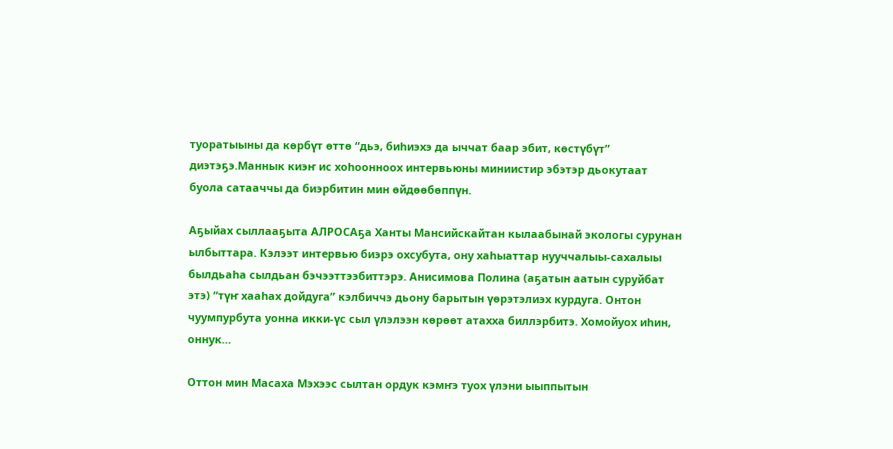туоратыыны да көрбүт өттө “дьэ, биһиэхэ да ыччат баар эбит, көстүбүт” диэтэҕэ.Маннык киэҥ ис хоһоонноох интервьюны миниистир эбэтэр дьокутаат буола сатааччы да биэрбитин мин өйдөөбөппүн.

Аҕыйах сыллааҕыта АЛРОСАҕа Ханты Мансийскайтан кылаабынай экологы сурунан ылбыттара. Кэлээт интервью биэрэ охсубута, ону хаһыаттар нууччалыы-сахалыы былдьаһа сылдьан бэчээттээбиттэрэ. Анисимова Полина (аҕатын аатын суруйбат этэ) “түҥ хааһах дойдуга” кэлбиччэ дьону барытын үөрэтэлиэх курдуга. Онтон чуумпурбута уонна икки-үс сыл үлэлээн көрөөт атахха биллэрбитэ. Хомойуох иһин, оннук…

Оттон мин Масаха Мэхээс сылтан ордук кэмҥэ туох үлэни ыыппытын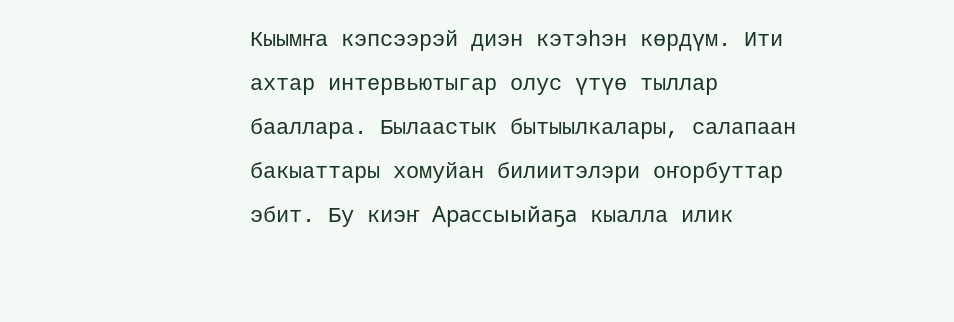Кыымҥа кэпсээрэй диэн кэтэһэн көрдүм. Ити ахтар интервьютыгар олус үтүө тыллар бааллара. Былаастык бытыылкалары, салапаан бакыаттары хомуйан билиитэлэри оҥорбуттар эбит. Бу киэҥ Арассыыйаҕа кыалла илик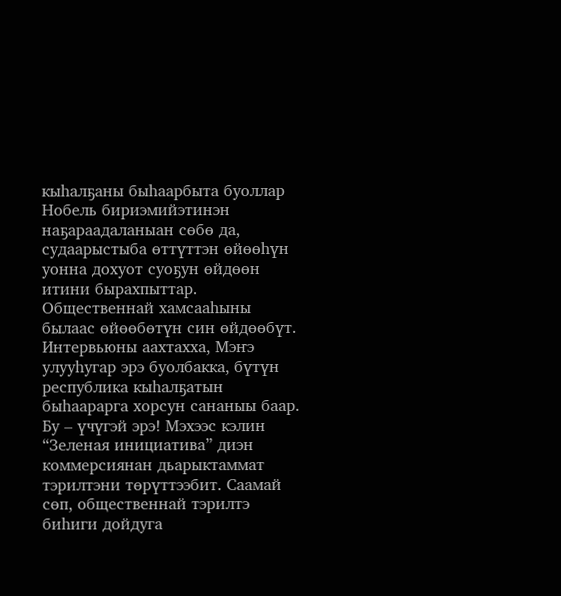кыһалҕаны быһаарбыта буоллар Нобель бириэмийэтинэн наҕараадаланыан сөбө да, судаарыстыба өттүттэн өйөөһүн уонна дохуот суоҕун өйдөөн итини бырахпыттар. Общественнай хамсааһыны былаас өйөөбөтүн син өйдөөбүт. Интервьюны аахтахха, Мэҥэ улууһугар эрэ буолбакка, бүтүн республика кыһалҕатын быһаарарга хорсун сананыы баар. Бу – үчүгэй эрэ! Мэхээс кэлин “Зеленая инициатива” диэн коммерсиянан дьарыктаммат тэрилтэни төрүттээбит. Саамай сөп, общественнай тэрилтэ биһиги дойдуга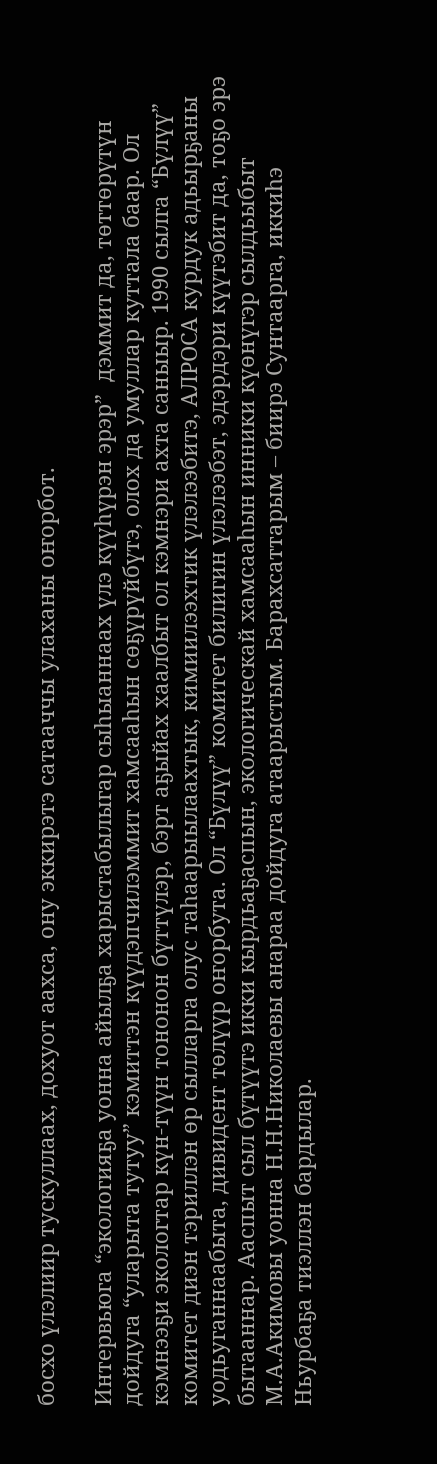босхо үлэлиир тускуллаах, дохуот аахса, ону эккирэтэ сатааччы улаханы оҥорбот.

Интервьюга “экологияҕа уонна айылҕа харыстабылыгар сыһыаннаах үлэ күүһүрэн эрэр”  дэммит да, төттөрүтүн дойдуга “уларыта тутуу” кэмиттэн күүдэпчилэммит хамсааһын сөҕүрүйбүтэ, олох да умуллар куттала баар. Ол кэмнээҕи экологтар күн-түүн тононон бүттүлэр, бэрт аҕыйах хаалбыт ол кэмнэри ахта саныыр. 1990 сылга “Бүлүү” комитет диэн тэриллэн өр сылларга олус таһаарыылаахтык, кимиилээхтик үлэлээбитэ, АЛРОСА курдук адьырҕаны уодьуганнаабыта, дивидент төлүүр оҥорбута. Ол “Бүлүү” комитет билигин үлэлээбэт, эдэрдэри күүтэбит да, тоҕо эрэ бытааннар. Ааспыт сыл бүтүүтэ икки кырдьаҕаспын, экологическай хамсааһын инники күөнүгэр сылдьыбыт М.А.Акимовы уонна Н.Н.Николаевы анараа дойдуга атаарыстым. Барахсаттарым – биирэ Сунтаарга, иккиһэ Ньурбаҕа тиэллэн бардылар.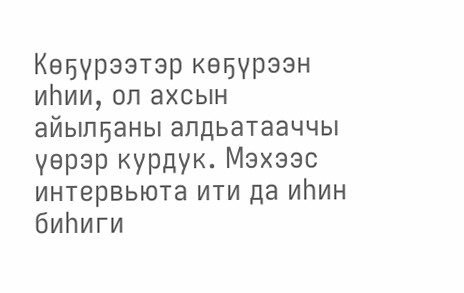Көҕүрээтэр көҕүрээн иһии, ол ахсын айылҕаны алдьатааччы үөрэр курдук. Мэхээс интервьюта ити да иһин биһиги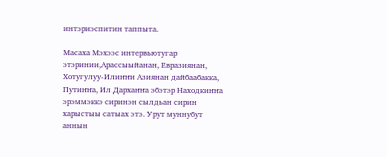интэриэспитин таппыта.

Масаха Мэхээс интервьютугар этэринии,Арассыыйанан, Евразиянан, Хотугулуу-Илиҥҥи Азиянан дайбаабакка, Путиҥҥа, Ил Дархаҥҥа эбэтэр Находкиҥҥа эрэммэккэ сиринэн сылдьан сирин харыстыы сатыах этэ. Урут муннубут аннын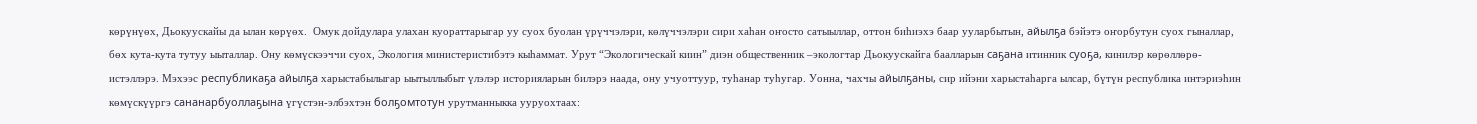көрүнүөх, Дьокуускайы да ылан көрүөх.  Омук дойдулара улахан куораттарыгар уу суох буолан үрүччэлэри, көлүччэлэри сири хаһан оҥосто сатыыллар, оттон биһиэхэ баар ууларбытын, айылҕа бэйэтэ оҥорбутун суох гыналлар, бөх кута-кута тутуу ыыталлар. Ону көмүскээччи суох, Экология министеристибэтэ кыһаммат. Урут “Экологическай киин” диэн общественник –экологтар Дьокуускайга баалларын саҕана итинник суоҕа, кинилэр көрөллөрө-истэллэрэ. Мэхээс республикаҕа айылҕа харыстабылыгар ыытыллыбыт үлэлэр историяларын билэрэ наада, ону учуоттуур, туһанар туһугар. Уонна, чахчы айылҕаны, сир ийэни харыстаһарга ылсар, бүтүн республика интэриэһин көмүскүүргэ сананарбуоллаҕына үгүстэн-элбэхтэн болҕомтотун урутманныкка ууруохтаах: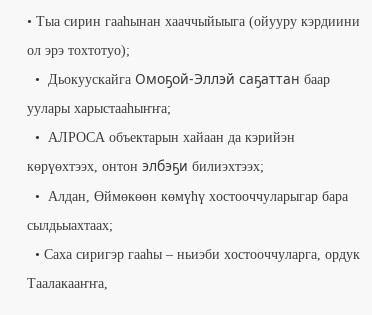• Тыа сирин гааһынан хааччыйыыга (ойууру кэрдиини ол эрэ тохтотуо);
  •  Дьокуускайга Омоҕой-Эллэй саҕаттан баар уулары харыстааһыҥҥа;
  •  АЛРОСА объектарын хайаан да кэрийэн көрүөхтээх, онтон элбэҕи билиэхтээх;
  •  Алдан, Өймөкөөн көмүһү хостооччуларыгар бара сылдьыахтаах;
  • Саха сиригэр гааһы – ньиэби хостооччуларга, ордук Таалакааҥҥа,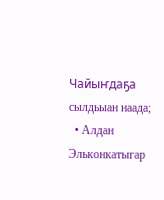Чайыҥдаҕа сылдьыан наада;
  • Алдан Эльконкатыгар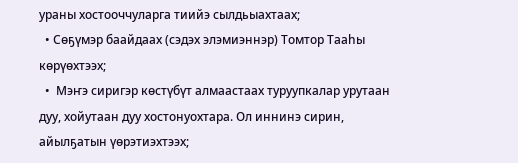ураны хостооччуларга тиийэ сылдьыахтаах;
  • Сөҕүмэр баайдаах (сэдэх элэмиэннэр) Томтор Тааһы көрүөхтээх;
  •  Мэҥэ сиригэр көстүбүт алмаастаах туруупкалар урутаан дуу, хойутаан дуу хостонуохтара. Ол иннинэ сирин, айылҕатын үөрэтиэхтээх;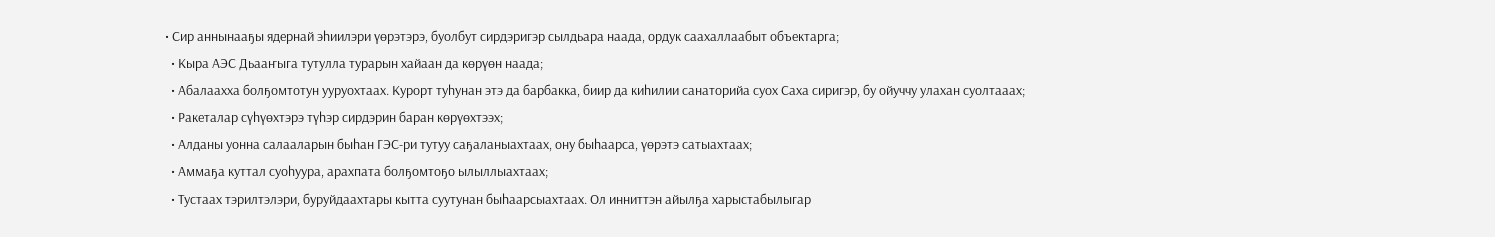• Сир аннынааҕы ядернай эһиилэри үөрэтэрэ, буолбут сирдэригэр сылдьара наада, ордук саахаллаабыт объектарга;
  • Кыра АЭС Дьааҥыга тутулла турарын хайаан да көрүөн наада;
  • Абалаахха болҕомтотун ууруохтаах. Курорт туһунан этэ да барбакка, биир да киһилии санаторийа суох Саха сиригэр, бу ойуччу улахан суолтааах;
  • Ракеталар сүһүөхтэрэ түһэр сирдэрин баран көрүөхтээх;
  • Алданы уонна салааларын быһан ГЭС-ри тутуу саҕаланыахтаах, ону быһаарса, үөрэтэ сатыахтаах;
  • Аммаҕа куттал суоһуура, арахпата болҕомтоҕо ылыллыахтаах;
  • Тустаах тэрилтэлэри, буруйдаахтары кытта суутунан быһаарсыахтаах. Ол инниттэн айылҕа харыстабылыгар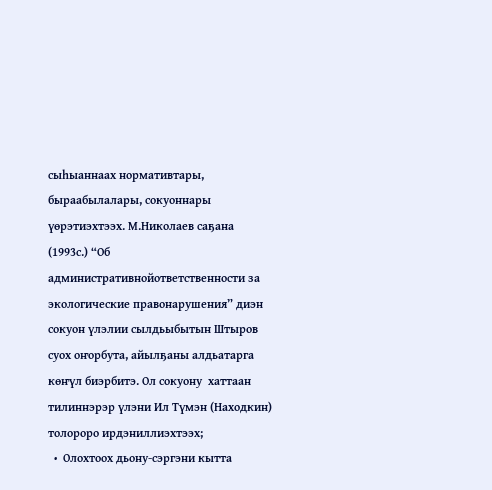сыһыаннаах нормативтары, быраабылалары, сокуоннары үөрэтиэхтээх. М.Николаев саҕана (1993с.) “Об административнойответственности за экологические правонарушения” диэн сокуон үлэлии сылдьыбытын Штыров суох оҥорбута, айылҕаны алдьатарга көҥүл биэрбитэ. Ол сокуону  хаттаан тилиннэрэр үлэни Ил Түмэн (Находкин) толороро ирдэниллиэхтээх;
  •  Олохтоох дьону-сэргэни кытта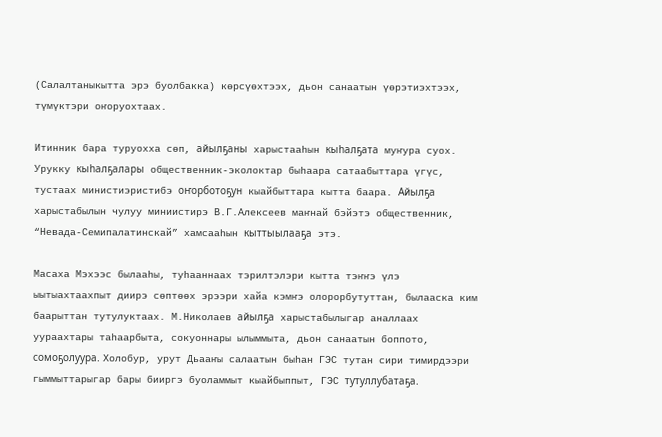(Салалтаныкытта эрэ буолбакка) көрсүөхтээх, дьон санаатын үөрэтиэхтээх, түмүктэри оҥоруохтаах.

Итинник бара туруохха сөп, айылҕаны харыстааһын кыһалҕата муҥура суох. Урукку кыһалҕалары общественник-эколоктар быһаара сатаабыттара үгүс, тустаах министиэристибэ оҥорботоҕун кыайбыттара кытта баара. Айылҕа харыстабылын чулуу миниистирэ В.Г.Алексеев маҥнай бэйэтэ общественник, “Невада-Семипалатинскай” хамсааһын кыттыылааҕа этэ.

Масаха Мэхээс былааһы, туһааннаах тэрилтэлэри кытта тэҥҥэ үлэ ыытыахтаахпыт диирэ сөптөөх эрээри хайа кэмҥэ олорорбутуттан, былааска ким баарыттан тутулуктаах. М.Николаев айылҕа харыстабылыгар аналлаах уураахтары таһаарбыта, сокуоннары ылыммыта, дьон санаатын боппото, сомоҕолуура. Холобур, урут Дьааҥы салаатын быһан ГЭС тутан сири тимирдээри гыммыттарыгар бары бииргэ буоламмыт кыайбыппыт, ГЭС тутуллубатаҕа.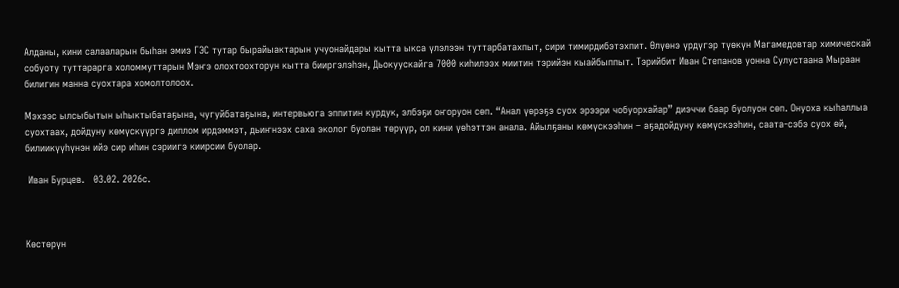Алданы, кини салааларын быһан эмиэ ГЭС тутар бырайыактарын учуонайдары кытта ыкса үлэлээн туттарбатахпыт, сири тимирдибэтэхпит. Өлүөнэ үрдүгэр түөкүн Магамедовтар химическай собуоту туттарарга холоммуттарын Мэҥэ олохтоохторун кытта бииргэлэһэн, Дьокуускайга 7000 киһилээх миитин тэрийэн кыайбыппыт. Тэрийбит Иван Степанов уонна Сулустаана Мыраан билигин манна суохтара хомолтолоох.

Мэхээс ылсыбытын ыһыктыбатаҕына, чугуйбатаҕына, интервьюга эппитин курдук, элбэҕи оҥоруон сөп. “Анал үөрэҕэ суох эрээри чобуорхайар” диэччи баар буолуон сөп. Онуоха кыһаллыа суохтаах, дойдуну көмүскүүргэ диплом ирдэммэт, дьиҥнээх саха эколог буолан төрүүр, ол кини үөһэттэн анала. Айылҕаны көмүскээһин – аҕадойдуну көмүскээһин, саата-сэбэ суох өй, билиикүүһүнэн ийэ сир иһин сэриигэ киирсии буолар.

 Иван Бурцев.   03.02. 2026с.



Көстөрүн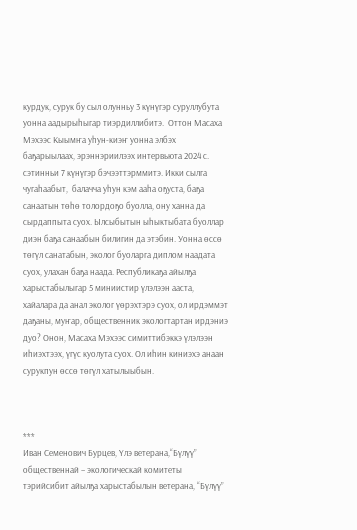курдук, сурук бу сыл олунньу 3 күнүгэр суруллубута уонна аадырыһыгар тиэрдиллибитэ.  Оттон Масаха Мэхээс Кыымҥа уһун-киэҥ уонна элбэх баҕарыылаах, эрэннэриилээх интервьюта 2024 с. сэтинньи 7 күнүгэр бэчээттэрммитэ. Икки сылга чугаһаабыт,  балачча уһун кэм ааһа оҕуста, баҕа санаатын төһө толордоҕо буолла, ону ханна да сырдаппыта суох. Ылсыбытын ыһыктыбата буоллар диэн баҕа санаабын билигин да этэбин. Уонна өссө төгүл санатабын, эколог буоларга диплом наадата суох, улахан баҕа наада. Республикаҕа айылҕа харыстабылыгар 5 миниистир үлэлээн ааста, хайалара да анал эколог үөрэхтэрэ суох, ол ирдэммэт даҕаны, муҥар, общественник экологтартан ирдэниэ дуо? Онон, Масаха Мэхээс симиттибэккэ үлэлээн иһиэхтээх, үгүс куолута суох. Ол иһин киниэхэ анаан сурукпун өссө төгүл хатылыыбын.



***
Иван Семенович Бурцев, Үлэ ветерана,“Бүлүү” общественнай – экологическай комитеты тэрийсибит айылҕа харыстабылын ветерана, “Бүлүү”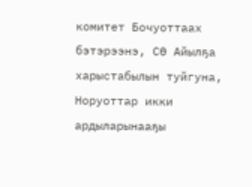комитет Бочуоттаах бэтэрээнэ, СӨ Айылҕа харыстабылын туйгуна, Норуоттар икки ардыларынааҕы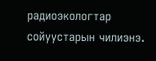радиоэкологтар сойуустарын чилиэнэ.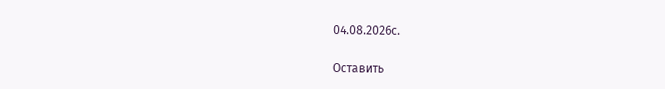04.08.2026с.

Оставить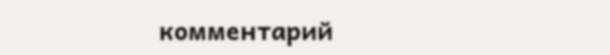комментарий